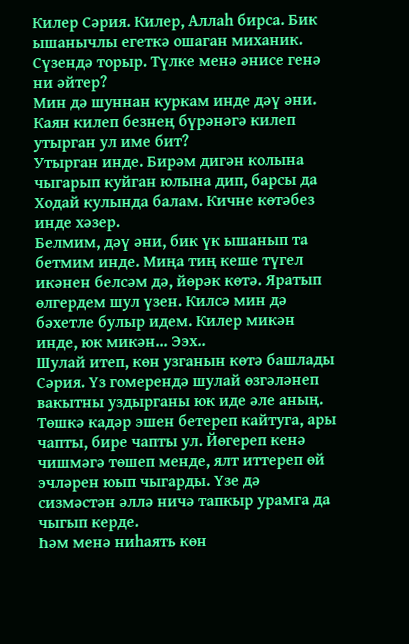Килер Сәрия. Килер, Аллаһ бирса. Бик ышанычлы егеткә ошаган миханик. Сүзендә торыр. Түлке менә әнисе генә ни әйтер?
Мин дә шуннан куркам инде дәү әни. Каян килеп безнең бүрәнәгә килеп утырган ул име бит?
Утырган инде. Бирәм дигән колына чыгарып куйган юлына дип, барсы да Ходай кулында балам. Кичне көтәбез инде хәзер.
Белмим, дәү әни, бик үк ышанып та бетмим инде. Миңа тиң кеше түгел икәнен белсәм дә, йөрәк көтә. Яратып өлгердем шул үзен. Килсә мин дә бәхетле булыр идем. Килер микән инде, юк микән... Ээх..
Шулай итеп, көн узганын көтә башлады Сәрия. Үз гомерендә шулай өзгәләнеп вакытны уздырганы юк иде әле аның. Төшкә кадәр эшен бетереп кайтуга, ары чапты, бире чапты ул. Йөгереп кенә чишмәгә төшеп менде, ялт иттереп өй эчләрен юып чыгарды. Үзе дә сизмәстән әллә ничә тапкыр урамга да чыгып керде.
Һәм менә ниһаять көн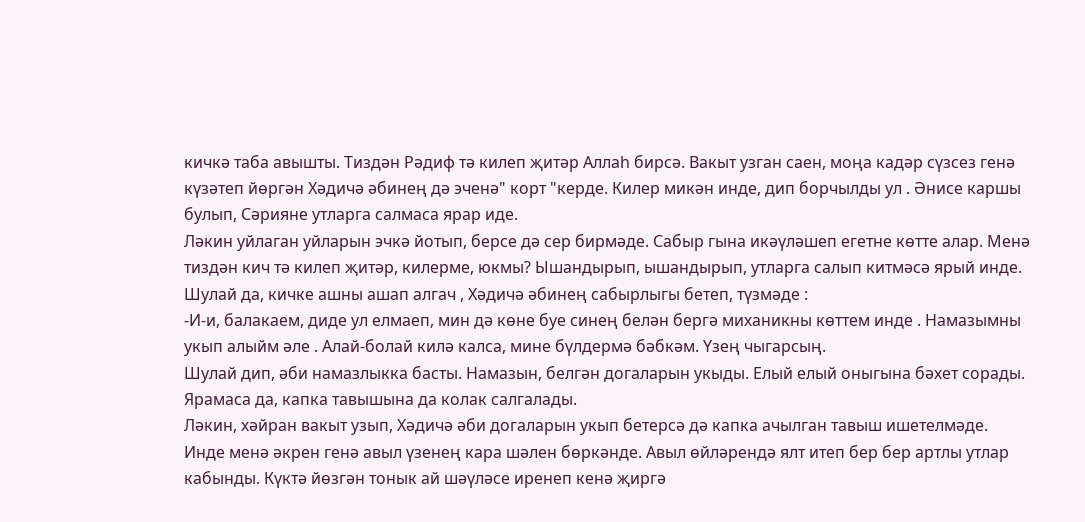кичкә таба авышты. Тиздән Рәдиф тә килеп җитәр Аллаһ бирсә. Вакыт узган саен, моңа кадәр сүзсез генә күзәтеп йөргән Хәдичә әбинең дә эченә" корт "керде. Килер микән инде, дип борчылды ул . Әнисе каршы булып, Сәрияне утларга салмаса ярар иде.
Ләкин уйлаган уйларын эчкә йотып, берсе дә сер бирмәде. Сабыр гына икәүләшеп егетне көтте алар. Менә тиздән кич тә килеп җитәр, килерме, юкмы? Ышандырып, ышандырып, утларга салып китмәсә ярый инде.
Шулай да, кичке ашны ашап алгач , Хәдичә әбинең сабырлыгы бетеп, түзмәде :
-И-и, балакаем, диде ул елмаеп, мин дә көне буе синең белән бергә миханикны көттем инде . Намазымны укып алыйм әле . Алай-болай килә калса, мине бүлдермә бәбкәм. Үзең чыгарсың.
Шулай дип, әби намазлыкка басты. Намазын, белгән догаларын укыды. Елый елый оныгына бәхет сорады. Ярамаса да, капка тавышына да колак салгалады.
Ләкин, хәйран вакыт узып, Хәдичә әби догаларын укып бетерсә дә капка ачылган тавыш ишетелмәде.
Инде менә әкрен генә авыл үзенең кара шәлен бөркәнде. Авыл өйләрендә ялт итеп бер бер артлы утлар кабынды. Күктә йөзгән тонык ай шәүләсе иренеп кенә җиргә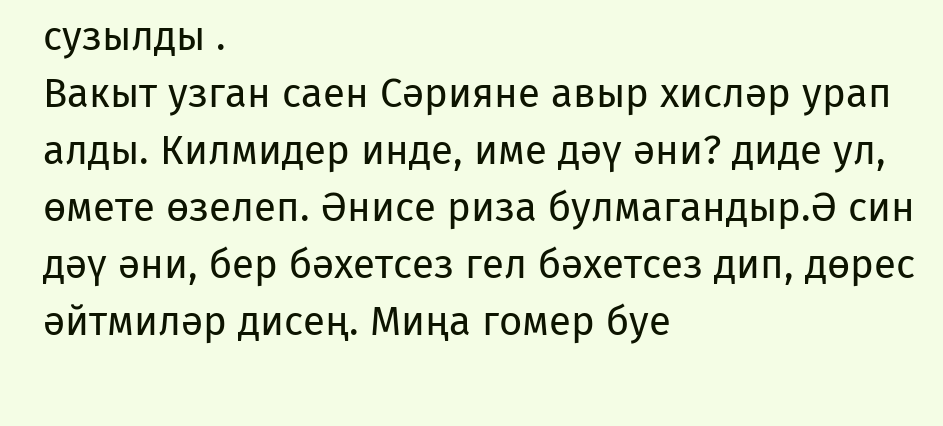сузылды .
Вакыт узган саен Сәрияне авыр хисләр урап алды. Килмидер инде, име дәү әни? диде ул, өмете өзелеп. Әнисе риза булмагандыр.Ә син дәү әни, бер бәхетсез гел бәхетсез дип, дөрес әйтмиләр дисең. Миңа гомер буе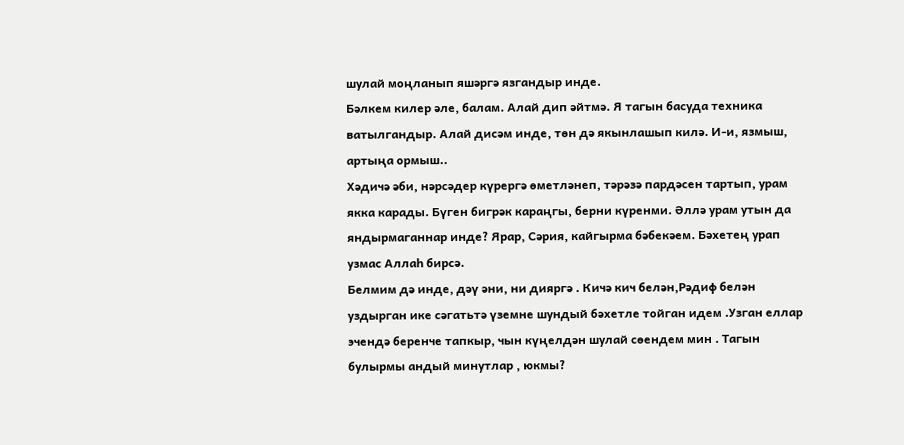шулай моңланып яшәргә язгандыр инде.
Бәлкем килер әле, балам. Алай дип әйтмә. Я тагын басуда техника ватылгандыр. Алай дисәм инде, төн дә якынлашып килә. И-и, язмыш, артыңа ормыш..
Хәдичә әби, нәрсәдер күрергә өметләнеп, тәрәзә пардәсен тартып, урам якка карады. Бүген бигрәк караңгы, берни күренми. Әллә урам утын да яндырмаганнар инде? Ярар, Сәрия, кайгырма бәбекәем. Бәхетең урап узмас Аллаһ бирсә.
Белмим дә инде, дәү әни, ни дияргә . Кичә кич белән,Рәдиф белән уздырган ике сәгатьтә үземне шундый бәхетле тойган идем .Узган еллар эчендә беренче тапкыр, чын күңелдән шулай сөендем мин . Тагын булырмы андый минутлар , юкмы?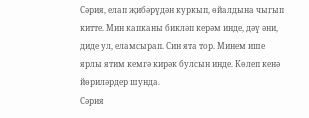Сәрия, елап җибәрүдән куркып, өйалдына чыгып китте. Мин капканы бикләп керәм инде, дәү әни, диде ул, еламсырап. Син ята тор. Минем ише ярлы ятим кемгә кирәк булсын инде. Көлеп кенә йөриләрдер шунда.
Сәрия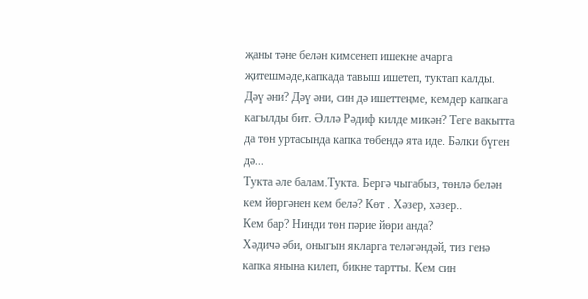җаны тәне белән кимсенеп ишекне ачарга җитешмәде,капкада тавыш ишетеп, туктап калды.
Дәү әни? Дәү әни, син дә ишеттеңме, кемдер капкага кагылды бит. Әллә Рәдиф килде микән? Теге вакытта да төн уртасында капка төбендә ята иде. Бәлки бүген дә...
Тукта әле балам.Тукта. Бергә чыгабыз, төнлә белән кем йөргәнен кем белә? Көт . Хәзер, хәзер..
Кем бар? Нинди төн пәрие йөри анда?
Хәдичә әби, оныгын якларга теләгәндәй, тиз генә капка янына килеп, бикне тартты. Кем син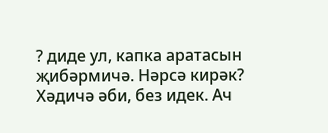? диде ул, капка аратасын җибәрмичә. Нәрсә кирәк?
Хәдичә әби, без идек. Ач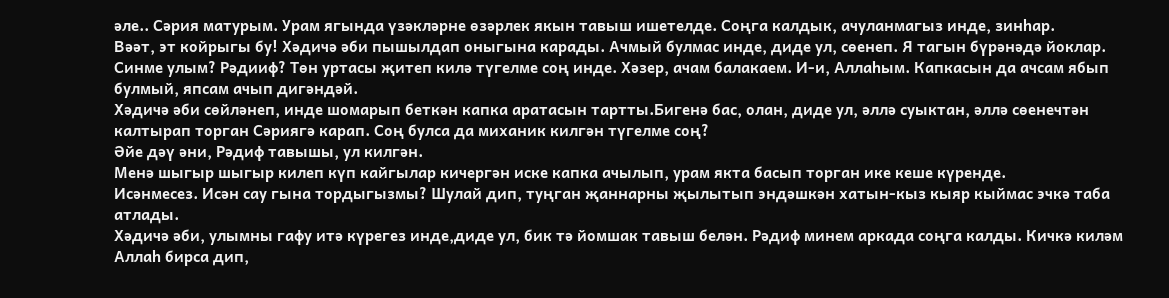әле.. Сәрия матурым. Урам ягында үзәкләрне өзәрлек якын тавыш ишетелде. Соңга калдык, ачуланмагыз инде, зинһар.
Вәәт, эт койрыгы бу! Хәдичә әби пышылдап оныгына карады. Ачмый булмас инде, диде ул, сөенеп. Я тагын бүрәнәдә йоклар.
Синме улым? Рәдииф? Төн уртасы җитеп килә түгелме соң инде. Хәзер, ачам балакаем. И-и, Аллаһым. Капкасын да ачсам ябып булмый, япсам ачып дигәндәй.
Хәдичә әби сөйләнеп, инде шомарып беткән капка аратасын тартты.Бигенә бас, олан, диде ул, әллә суыктан, әллә сөенечтән калтырап торган Сәриягә карап. Соң булса да миханик килгән түгелме соң?
Әйе дәү әни, Рәдиф тавышы, ул килгән.
Менә шыгыр шыгыр килеп күп кайгылар кичергән иске капка ачылып, урам якта басып торган ике кеше күренде.
Исәнмесез. Исән сау гына тордыгызмы? Шулай дип, туңган җаннарны җылытып эндәшкән хатын-кыз кыяр кыймас эчкә таба атлады.
Хәдичә әби, улымны гафу итә күрегез инде,диде ул, бик тә йомшак тавыш белән. Рәдиф минем аркада соңга калды. Кичкә киләм Аллаһ бирса дип,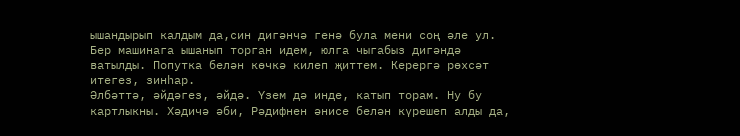ышандырып калдым да,син дигәнчә генә була мени соң әле ул. Бер машинага ышанып торган идем, юлга чыгабыз дигәндә ватылды. Попутка белән көчкә килеп җиттем. Керергә рөхсәт итегез, зинһар.
Әлбәттә, әйдәгез, әйдә. Үзем дә инде, катып торам. Ну бу картлыкны. Хәдичә әби, Рәдифнен әнисе белән күрешеп алды да,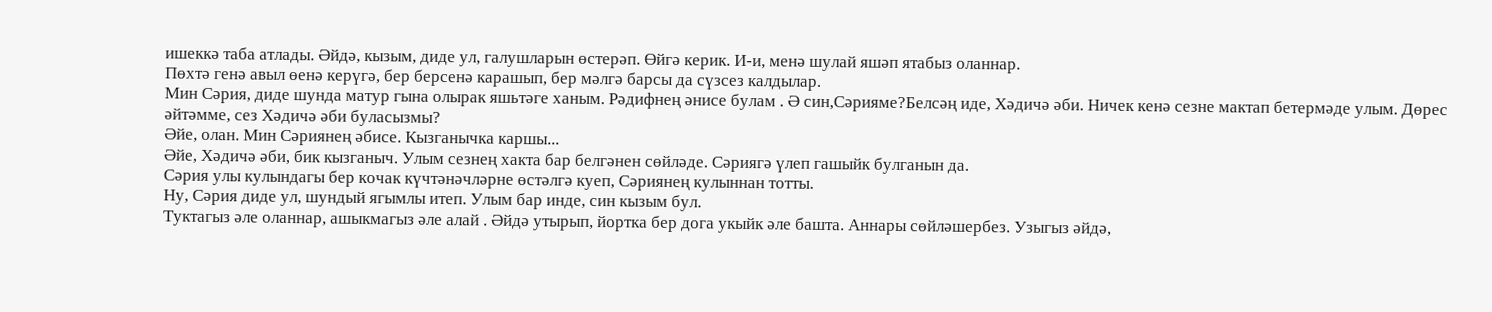ишеккә таба атлады. Әйдә, кызым, диде ул, галушларын өстерәп. Өйгә керик. И-и, менә шулай яшәп ятабыз оланнар.
Пөхтә генә авыл өенә керүгә, бер берсенә карашып, бер мәлгә барсы да сүзсез калдылар.
Мин Сәрия, диде шунда матур гына олырак яшьтәге ханым. Рәдифнең әнисе булам . Ә син,Сәрияме?Белсәң иде, Хәдичә әби. Ничек кенә сезне мактап бетермәде улым. Дөрес әйтәмме, сез Хәдичә әби буласызмы?
Әйе, олан. Мин Сәриянең әбисе. Кызганычка каршы...
Әйе, Хәдичә әби, бик кызганыч. Улым сезнең хакта бар белгәнен сөйләде. Сәриягә үлеп гашыйк булганын да.
Сәрия улы кулындагы бер кочак күчтәнәчләрне өстәлгә куеп, Сәриянең кулыннан тотты.
Ну, Сәрия диде ул, шундый ягымлы итеп. Улым бар инде, син кызым бул.
Туктагыз әле оланнар, ашыкмагыз әле алай . Әйдә утырып, йортка бер дога укыйк әле башта. Аннары сөйләшербез. Узыгыз әйдә,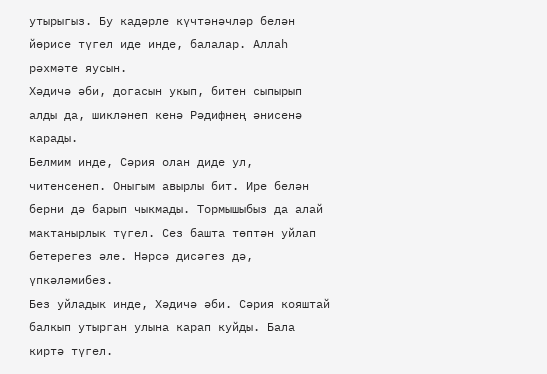утырыгыз. Бу кадәрле күчтәнәчләр белән йөрисе түгел иде инде, балалар. Аллаһ рәхмәте яусын.
Хәдичә әби, догасын укып, битен сыпырып алды да, шикләнеп кенә Рәдифнең әнисенә карады.
Белмим инде, Сәрия олан диде ул, читенсенеп. Оныгым авырлы бит. Ире белән берни дә барып чыкмады. Тормышыбыз да алай мактанырлык түгел. Сез башта төптән уйлап бетерегез әле. Нәрсә дисәгез дә, үпкәләмибез.
Без уйладык инде, Хәдичә әби. Сәрия кояштай балкып утырган улына карап куйды. Бала киртә түгел.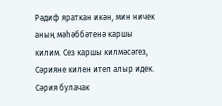Рәдиф яраткан икән, мин ничек аның мәһәббәтенә каршы килим. Сез каршы килмәсәгез, Сәрияне килен итеп алыр идек.
Сәрия булачак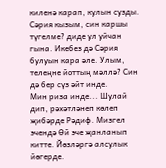киленә карап, кулын сузды.
Сәрия кызым, син каршы түгелме? диде ул уйчан гына. Икебез дә Сәрия булуын кара әле. Улым, телеңне йоттың мәллә? Син дә бер сүз әйт инде.
Мин риза инде... Шулай дип, рәхәтләнеп көлеп җибәрде Рәдиф. Мизгел эчендә Өй эче җанланып китте. Йөзләргә алсулык йөгерде.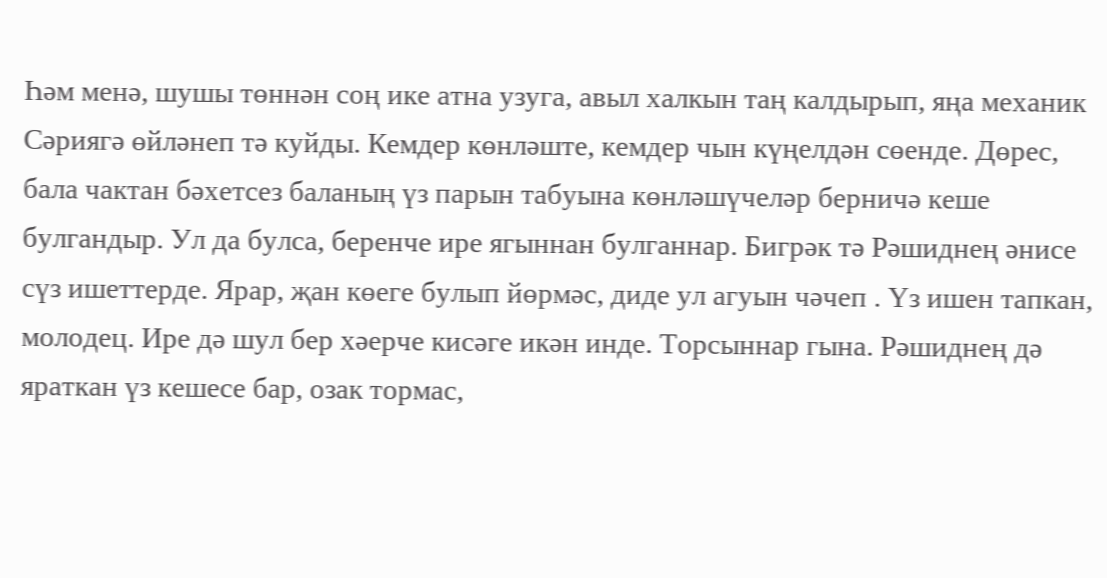Һәм менә, шушы төннән соң ике атна узуга, авыл халкын таң калдырып, яңа механик Сәриягә өйләнеп тә куйды. Кемдер көнләште, кемдер чын күңелдән сөенде. Дөрес, бала чактан бәхетсез баланың үз парын табуына көнләшүчеләр берничә кеше булгандыр. Ул да булса, беренче ире ягыннан булганнар. Бигрәк тә Рәшиднең әнисе сүз ишеттерде. Ярар, җан көеге булып йөрмәс, диде ул агуын чәчеп . Үз ишен тапкан, молодец. Ире дә шул бер хәерче кисәге икән инде. Торсыннар гына. Рәшиднең дә яраткан үз кешесе бар, озак тормас,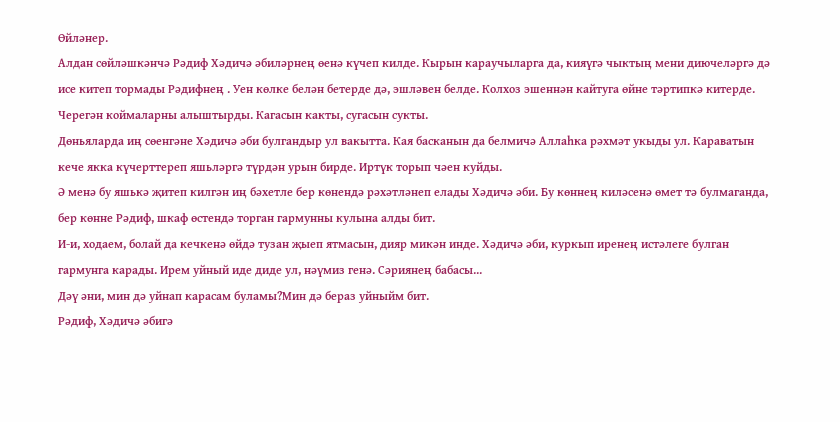Өйләнер.
Алдан сөйләшкәнчә Рәдиф Хәдичә әбиләрнең өенә күчеп килде. Кырын караучыларга да, кияүгә чыктың мени диючеләргә дә исе китеп тормады Рәдифнең . Уен көлке белән бетерде дә, эшләвен белде. Колхоз эшеннән кайтуга өйне тәртипкә китерде. Черегән коймаларны алыштырды. Кагасын какты, сугасын сукты.
Дөньяларда иң сөенгәне Хәдичә әби булгандыр ул вакытта. Кая басканын да белмичә Аллаһка рәхмәт укыды ул. Караватын кече якка күчерттереп яшьләргә түрдән урын бирде. Иртүк торып чәен куйды.
Ә менә бу яшькә җитеп килгән иң бәхетле бер көнендә рәхәтләнеп елады Хәдичә әби. Бу көннең киләсенә өмет тә булмаганда, бер көнне Рәдиф, шкаф өстендә торган гармунны кулына алды бит.
И-и, ходаем, болай да кечкенә өйдә тузан җыеп ятмасын, дияр микән инде. Хәдичә әби, куркып иренең истәлеге булган гармунга карады. Ирем уйный иде диде ул, нәүмиз генә. Сәриянең бабасы...
Дәү әни, мин дә уйнап карасам буламы?Мин дә бераз уйныйм бит.
Рәдиф, Хәдичә әбигә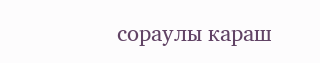сораулы караш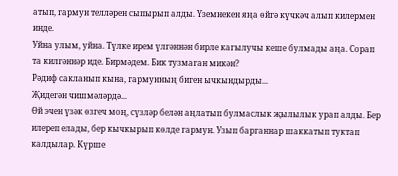атып, гармун телләрен сыпырып алды. Үземнекен яңа өйгә күчкәч алып килермен инде.
Уйна улым, уйна. Түлке ирем үлгәннән бирле кагылучы кеше булмады аңа. Сорап та килгәннәр иде. Бирмәдем. Бик тузмаган микән?
Рәдиф сакланып кына, гармунның биген ычкындырды...
Җидегән чишмәләрдә...
Өй эчен үзәк өзгеч моң, сүзләр белән аңлатып булмаслык җылылык урап алды. Бер илереп елады, бер кычкырып көлде гармун. Узып барганнар шаккатып туктап калдылар. Күрше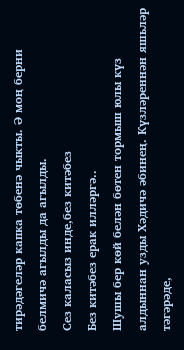тирәдәгеләр капка төбенә чыкты. Ә моң берни белмичә агылды да агылды.
Сез каласыз инде,без китәбез
Без китәбез ерак илләргә..
Шушы бер көй белән бөтен тормыш юлы күз алдыннан узды Хәдичә әбинең. Күзләреннән яшьләр тәгәрәде,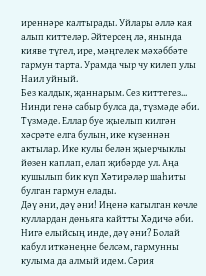иреннәре калтырады. Уйлары әллә кая алып киттеләр. Әйтерсең лә, янында кияве түгел, ире, мәңгелек мәхәббәте гармун тарта. Урамда чыр чу килеп улы Наил уйный.
Без калдык, җаннарым. Сез киттегез...
Нинди генә сабыр булса да, түзмәде әби. Түзмәде. Еллар буе җыелып килгән хәсрәте елга булын, ике күзеннән актылар. Ике кулы белән җыерчыклы йөзен каплап, елап җибәрде ул. Аңа кушылып бик күп Хәтирәләр шаһиты булган гармун елады.
Дәү әни, дәү әни! Иңенә кагылган көчле куллардан дөньяга кайтты Хәдичә әби.
Нигә елыйсың инде, дәү әни? Болай кабул иткәнеңне белсәм, гармунны кулыма да алмый идем. Сәрия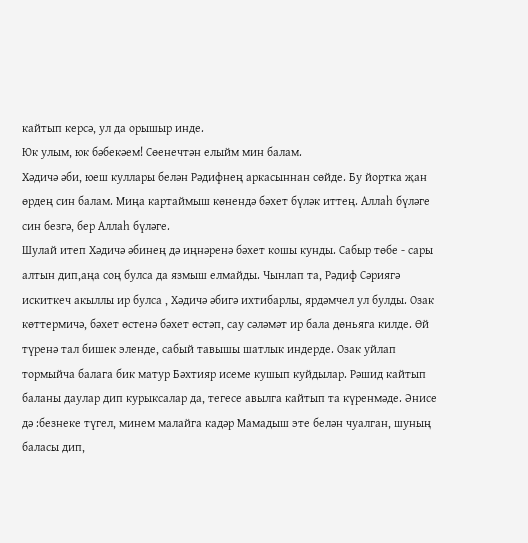кайтып керсә, ул да орышыр инде.
Юк улым, юк бәбекәем! Сөенечтән елыйм мин балам.
Хәдичә әби, юеш куллары белән Рәдифнең аркасыннан сөйде. Бу йортка җан өрдең син балам. Миңа картаймыш көнендә бәхет бүләк иттең. Аллаһ бүләге син безгә, бер Аллаһ бүләге.
Шулай итеп Хәдичә әбинең дә иңнәренә бәхет кошы кунды. Сабыр төбе - сары алтын дип,аңа соң булса да язмыш елмайды. Чынлап та, Рәдиф Сәриягә искиткеч акыллы ир булса , Хәдичә әбигә ихтибарлы, ярдәмчел ул булды. Озак көттермичә, бәхет өстенә бәхет өстәп, сау сәләмәт ир бала дөньяга килде. Өй түренә тал бишек эленде, сабый тавышы шатлык индерде. Озак уйлап тормыйча балага бик матур Бәхтияр исеме кушып куйдылар. Рәшид кайтып баланы даулар дип курыксалар да, тегесе авылга кайтып та күренмәде. Әнисе дә :безнеке түгел, минем малайга кадәр Мамадыш эте белән чуалган, шуның баласы дип,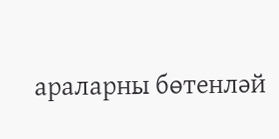араларны бөтенләй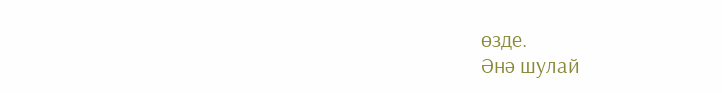өзде.
Әнә шулай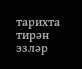тарихта тирән эзләр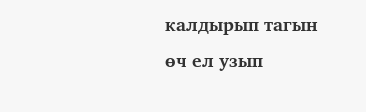калдырып тагын өч ел узып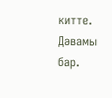китте.
Дәвамы бар.